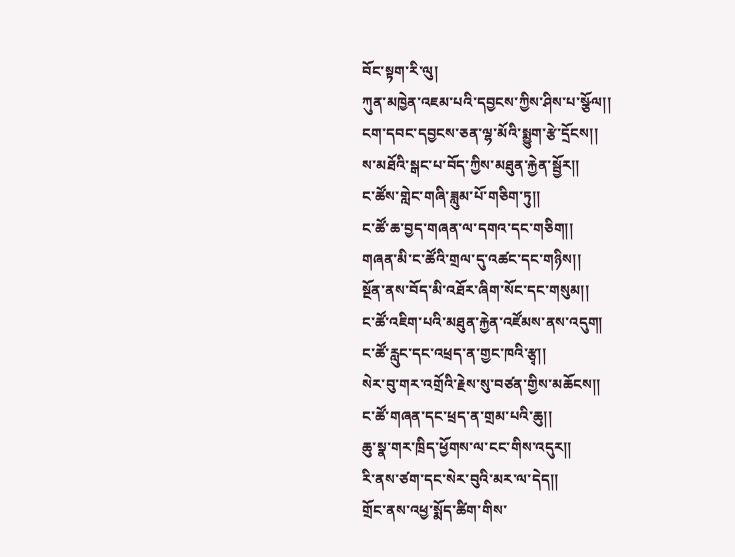བོང་སྟག་རི་ལུ།
ཀུན་མཁྱེན་འཇམ་པའི་དབྱངས་ཀྱིས་ཤིས་པ་སྩོལ།།
ངག་དབང་དབྱངས་ཅན་ལྷ་མོའི་སྨྱུག་རྩེ་དྲོངས།།
ས་མཐོའི་སྒང་པ་བོད་ཀྱིས་མཐུན་རྐྱེན་སྦྱོར།།
ང་ཚོས་གླེང་གཞི་ཟླུམ་པོ་གཅིག་ཏུ།།
ང་ཚོ་ཆ་བྱད་གཞན་ལ་དགའ་དང་གཅིག།།
གཞན་མི་ང་ཚོའི་གྲལ་དུ་འཚང་དང་གཉིས།།
སྔོན་ནས་བོད་མི་འཐོར་ཞིག་སོང་དང་གསུམ།།
ང་ཚོ་འཇིག་པའི་མཐུན་རྐྱེན་འཛོམས་ནས་འདུག།
ང་ཚོ་རླུང་དང་འཕྲད་ན་གྱང་ཁའི་རྩྭ།།
སེར་བུ་གར་འགྲོའི་རྗེས་སུ་བཙན་གྱིས་མཆོངས།།
ང་ཚོ་གཞན་དང་ཕྲད་ན་གྲམ་པའི་ཆུ།།
ཆུ་སྣ་གར་ཁྲིད་ཕྱོགས་ལ་ངང་གིས་འདུར།།
རི་ནས་ཙག་དང་སེར་བུའི་མར་ལ་དེད།།
གྲོང་ནས་འཕྱ་སྨོད་ཚིག་གིས་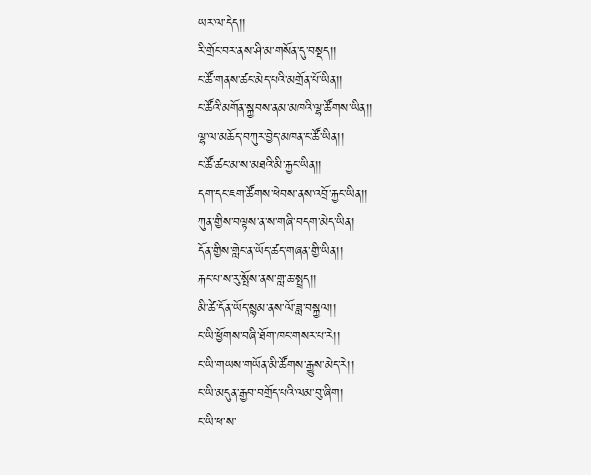ཡར་ལ་དེད།།
རི་གྲོང་བར་ནས་ཤི་མ་གསོན་དུ་བསྡད།།
ང་ཚོ་གནས་ཚང་མེད་པའི་མགྲོན་པོ་ཡིན།།
ང་ཚོའི་མགོན་སྐྱབས་ནམ་མཁའི་ལྷ་ཚོགས་ཡིན།།
ལྷ་ལ་མཆོད་བཀུར་བྱེད་མཁན་ང་ཚོ་ཡིན།།
ང་ཚོ་ཚང་མ་ས་མཐའི་མི་རྐྱང་ཡིན།།
དག་དང་ཇག་ཚོགས་ཕེབས་ནས་འབྲོ་རྐྱང་ཡིན།།
ཀུན་གྱིས་བལྟས་ན་ས་གཞི་བདག་མེད་ཡིན།
དོན་གྱིས་གླེང་ན་ཡོད་ཚད་གཞན་གྱི་ཡིན།།
རྐང་པ་ས་རུ་སྤོས་ནས་གླ་ཆ་སྤྲད།།
མི་ཚེ་དོན་ཡོད་སྙམ་ནས་ལོ་ཟླ་བསྐྱལ།།
ང་ཡི་ཕྱོགས་བཞི་ཐོག་ཁང་གསར་པ་རེ།།
ང་ཡི་གཡས་གཡོན་མི་ཚོགས་རྒྱུས་མེད་རེ།།
ང་ཡི་མདུན་རྒྱབ་བགྲོད་པའི་ལམ་བུ་ཞིག།
ང་ཡི་ཕ་ས་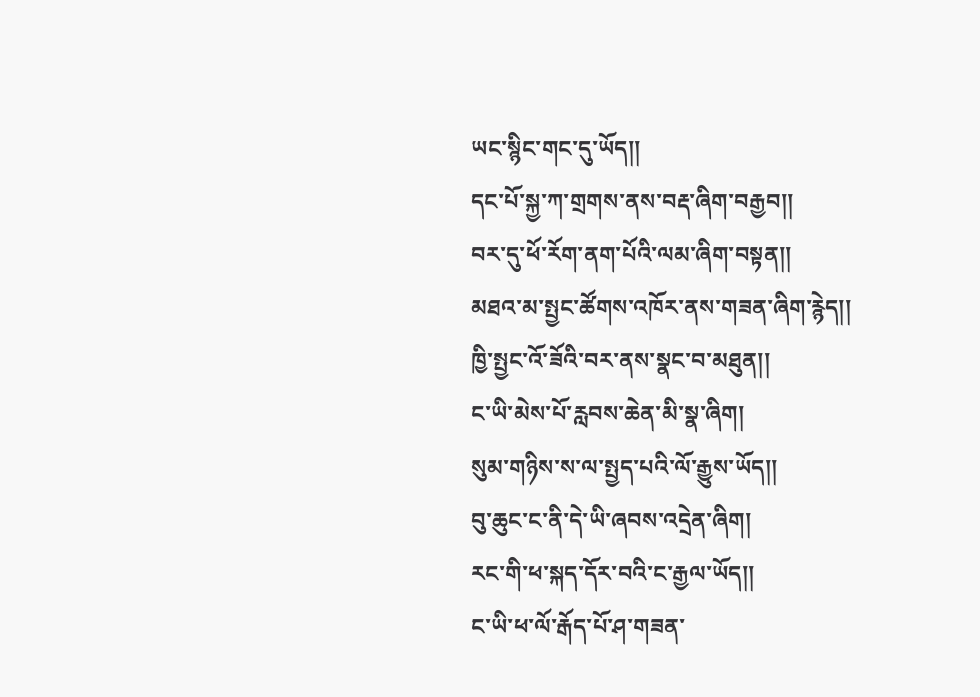ཡང་སྙིང་གང་དུ་ཡོད།།
དང་པོ་སྐྱ་ཀ་གྲགས་ནས་བརྡ་ཞིག་བརྒྱབ།།
བར་དུ་ཕོ་རོག་ནག་པོའི་ལམ་ཞིག་བསྟན།།
མཐའ་མ་སྤྱང་ཚོགས་འཁོར་ནས་གཟན་ཞིག་རྙེད།།
ཁྱི་སྤྱང་འོ་ཟོའི་བར་ནས་སྣང་བ་མཐུན།།
ང་ཡི་མེས་པོ་རླབས་ཆེན་མི་སྣ་ཞིག།
སུམ་གཉིས་ས་ལ་སྤྱད་པའི་ལོ་རྒྱུས་ཡོད།།
བུ་ཆུང་ང་ནི་དེ་ཡི་ཞབས་འདྲེན་ཞིག།
རང་གི་ཕ་སྐད་དོར་བའི་ང་རྒྱལ་ཡོད།།
ང་ཡི་ཕ་ལོ་རྒོད་པོ་ཤ་གཟན་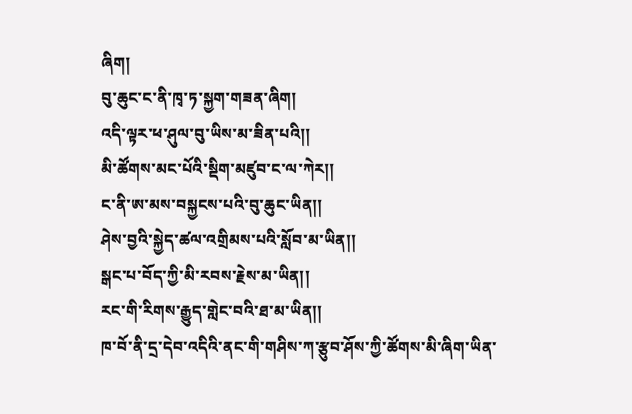ཞིག།
བུ་ཆུང་ང་ནི་ཁྭ་ཏ་སྐྱག་གཟན་ཞིག།
འདི་ལྟར་ཕ་ཤུལ་བུ་ཡིས་མ་ཟིན་པའི།།
མི་ཚོགས་མང་པོའི་སྡིག་མཛུབ་ང་ལ་ཀེར།།
ང་ནི་ཨ་མས་བསྐྱངས་པའི་བུ་ཆུང་ཡིན།།
ཤེས་བྱའི་སྐྱེད་ཚལ་འགྲིམས་པའི་སློབ་མ་ཡིན།།
སྒང་པ་བོད་ཀྱི་མི་རབས་རྗེས་མ་ཡིན།།
རང་གི་རིགས་རྒྱུད་གླེང་བའི་ཐ་མ་ཡིན།།
ཁ་བོ་ནི་དྲ་དེབ་འདིའི་ནང་གི་གཤིས་ཀ་རྩུབ་ཤོས་ཀྱི་ཚོགས་མི་ཞིག་ཡིན་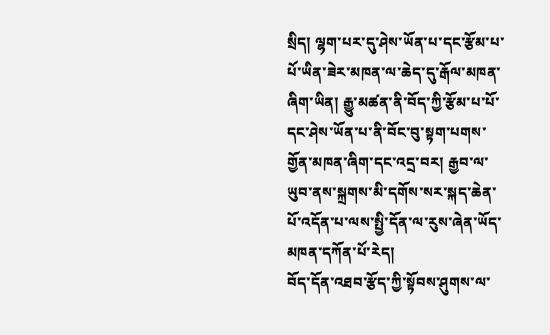སྲིད། ལྷག་པར་དུ་ཤེས་ཡོན་པ་དང་རྩོམ་པ་པོ་ཡིན་ཟེར་མཁན་ལ་ཆེད་དུ་རྒོལ་མཁན་ཞིག་ཡིན། རྒྱུ་མཚན་ནི་བོད་ཀྱི་རྩོམ་པ་པོ་དང་ཤེས་ཡོན་པ་ནི་བོང་བུ་སྟག་པགས་གྱོན་མཁན་ཞིག་དང་འདྲ་བར། རྒྱབ་ལ་ཡུབ་ནས་སྐྲགས་མི་དགོས་སར་སྐད་ཆེན་པོ་འདོན་པ་ལས་སྤྱི་དོན་ལ་རུས་ཞེན་ཡོད་མཁན་དཀོན་པོ་རེད།
བོད་དོན་འཐབ་རྩོད་ཀྱི་སྟོབས་ཤུགས་ལ་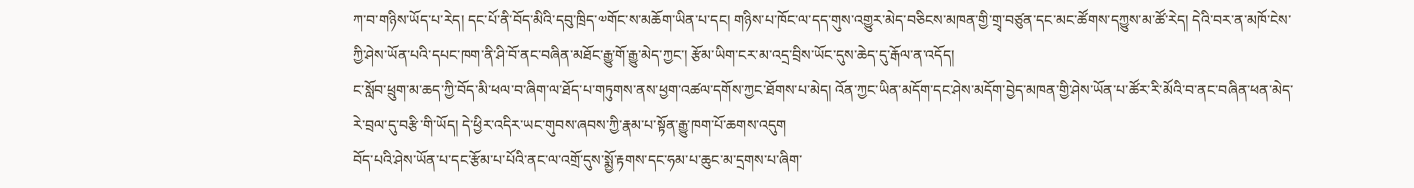ཀ་བ་གཉིས་ཡོད་པ་རེད། དང་པོ་ནི་བོད་མིའི་དབུ་ཁྲིད་༧གོང་ས་མཆོག་ཡིན་པ་དང། གཉིས་པ་ཁོང་ལ་དད་གུས་འགྱུར་མེད་བཅིངས་མཁན་གྱི་གྲྭ་བཙུན་དང་མང་ཚོགས་དཀྱུས་མ་ཚོ་རེད། དེའི་བར་ན་མཁོ་ངེས་ཀྱི་ཤེས་ཡོན་པའི་དཔང་ཁག་ནི་ཤི་བོ་ནང་བཞིན་མཐོང་རྒྱུ་གོ་རྒྱུ་མེད་ཀྱང་། རྩོམ་ཡིག་ངར་མ་འདྲ་བྲིས་ཡོང་དུས་ཆེད་དུ་རྒོལ་ན་འདོད།
ང་སློབ་ཕྲུག་མ་ཆད་ཀྱི་བོད་མི་ཕལ་བ་ཞིག་ལ་ཐོད་པ་གཏུགས་ནས་ཕྱག་འཚལ་དགོས་ཀྱང་ཐོགས་པ་མེད། འོན་ཀྱང་ཡིན་མདོག་དང་ཤེས་མདོག་བྱེད་མཁན་གྱི་ཤེས་ཡོན་པ་ཚོར་རི་མོའི་བ་ནང་བཞིན་ཕན་མེད་རེ་བྲལ་དུ་བརྩི་གི་ཡོད། དེ་ཕྱིར་འདིར་ཡང་གུབས་ཞབས་ཀྱི་རྣམ་པ་སྟོན་རྒྱུ་ཁག་པོ་ཆགས་འདུག
བོད་པའི་ཤེས་ཡོན་པ་དང་རྩོམ་པ་པོའི་ནང་ལ་འགྲོ་དུས་སྨྱོ་རྟགས་དང་ཧམ་པ་ཆུང་མ་དྲགས་པ་ཞིག་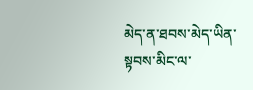མེད་ན་ཐབས་མེད་ཡིན་སྟབས་མིང་ལ་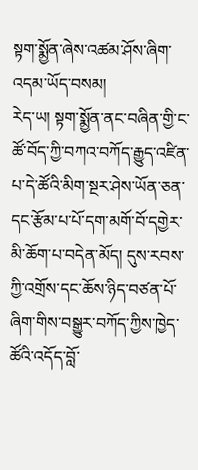སྟག་སྨྱོན་ཞེས་འཚམ་ཤོས་ཞིག་འདམ་ཡོད་བསམ།
རེད་ཡ། སྟག་སྨྱོན་ནང་བཞིན་གྱི་ང་ཚོ་བོད་ཀྱི་བཀའ་བཀོད་རྒྱུད་འཛིན་པ་དེ་ཚོའི་མིག་སྔར་ཤེས་ཡོན་ཅན་དང་རྩོམ་པ་པོ་དག་མགོ་བོ་དགྱེར་མི་ཆོག་པ་བདེན་མོད། དུས་རབས་ཀྱི་འགྲོས་དང་ཆོས་ཉིད་བཙན་པོ་ཞིག་གིས་བསྒྱུར་བཀོད་ཀྱིས་ཁྱེད་ཚོའི་འདོད་བློ་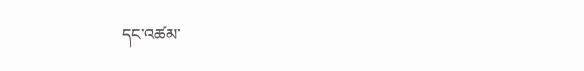དང་འཚམ་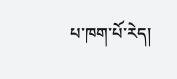པ་ཁག་པོ་རེད།